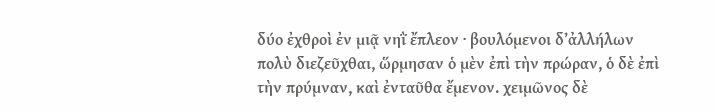δύο ἐχθροὶ ἐν μιᾷ νηῒ ἔπλεον · βουλόμενοι δ’ἀλλήλων πολὺ διεζεῦχθαι, ὥρμησαν ὁ μὲν ἐπὶ τὴν πρώραν, ὁ δὲ ἐπὶ τὴν πρύμναν, καὶ ἐνταῦθα ἔμενον. χειμῶνος δὲ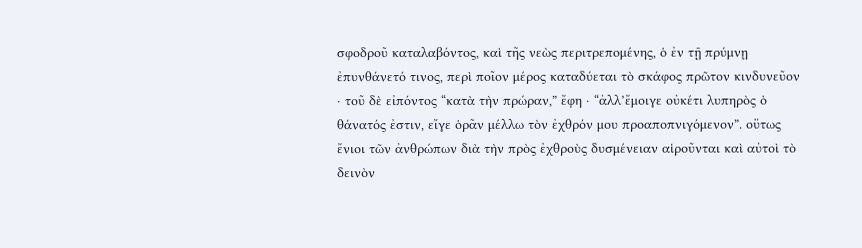σφοδροῦ καταλαβόντος, καὶ τῆς νεὼς περιτρεπομένης, ὁ ἐν τῇ πρύμνῃ ἐπυνθάνετό τινος, περὶ ποῖον μέρος καταδύεται τὸ σκάφος πρῶτον κινδυνεῦον · τοῦ δὲ εἰπόντος “κατὰ τὴν πρώραν,” ἔφη · “ἀλλ’ἔμοιγε οὐκέτι λυπηρὸς ὁ θάνατός ἐστιν, εἴγε ὁρᾶν μέλλω τὸν ἐχθρόν μου προαποπνιγόμενον”. οὕτως ἔνιοι τῶν ἀνθρώπων διὰ τὴν πρὸς ἐχθροὺς δυσμένειαν αἱροῦνται καὶ αὐτοὶ τὸ δεινὸν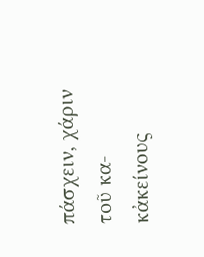πάσχειν, χάριν τοῦ κα- κἀκείνους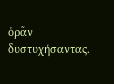ὁρᾶν δυστυχήσαντας.